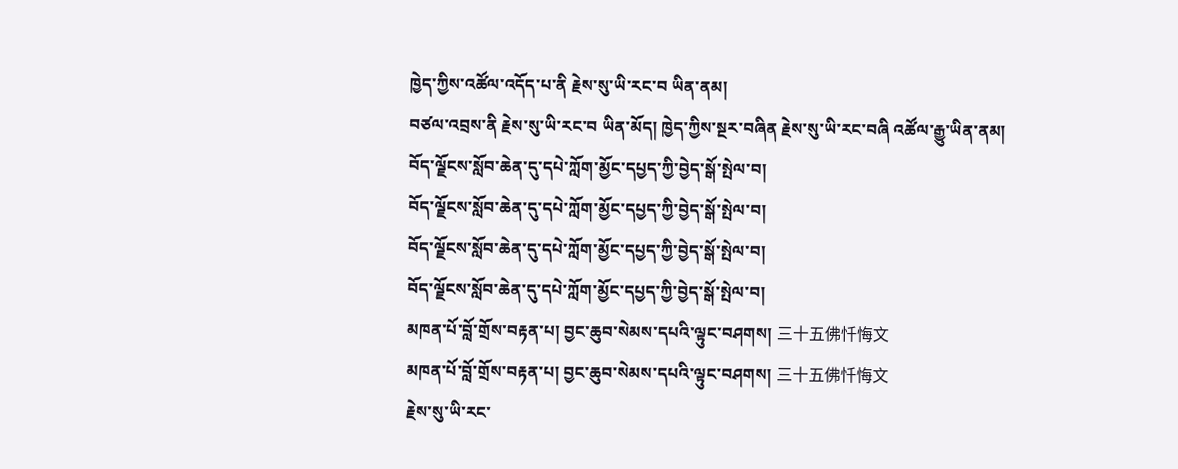ཁྱེད་ཀྱིས་འཚོལ་འདོད་པ་ནི རྗེས་སུ་ཡི་རང་བ ཡིན་ནམ།
བཙལ་འབྲས་ནི རྗེས་སུ་ཡི་རང་བ ཡིན་མོད། ཁྱེད་ཀྱིས་སྔར་བཞིན རྗེས་སུ་ཡི་རང་བཞི འཚོལ་རྒྱུ་ཡིན་ནམ།
བོད་ལྗོངས་སློབ་ཆེན་དུ་དཔེ་ཀློག་མྱོང་དཔྱད་ཀྱི་བྱེད་སྒོ་སྤེལ་བ།
བོད་ལྗོངས་སློབ་ཆེན་དུ་དཔེ་ཀློག་མྱོང་དཔྱད་ཀྱི་བྱེད་སྒོ་སྤེལ་བ།
བོད་ལྗོངས་སློབ་ཆེན་དུ་དཔེ་ཀློག་མྱོང་དཔྱད་ཀྱི་བྱེད་སྒོ་སྤེལ་བ།
བོད་ལྗོངས་སློབ་ཆེན་དུ་དཔེ་ཀློག་མྱོང་དཔྱད་ཀྱི་བྱེད་སྒོ་སྤེལ་བ།
མཁན་པོ་བློ་གྲོས་བརྟན་པ། བྱང་ཆུབ་སེམས་དཔའི་ལྟུང་བཤགས། 三十五佛忏悔文
མཁན་པོ་བློ་གྲོས་བརྟན་པ། བྱང་ཆུབ་སེམས་དཔའི་ལྟུང་བཤགས། 三十五佛忏悔文
རྗེས་སུ་ཡི་རང་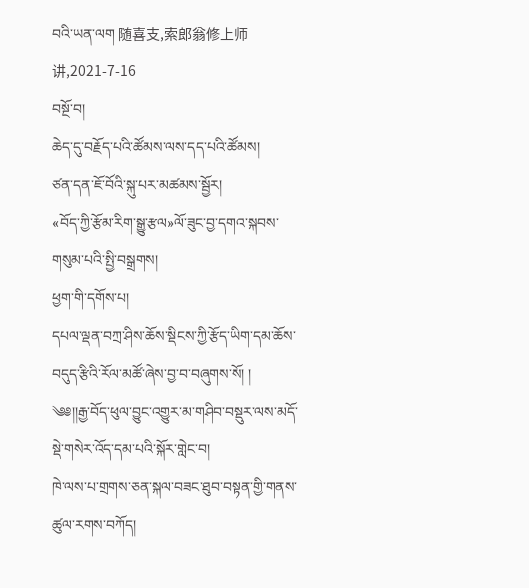བའི་ཡན་ལག 随喜支,索郎翁修上师讲,2021-7-16
བསྔོ་བ།
ཆེད་དུ་བརྗོད་པའི་ཚོམས་ལས་དད་པའི་ཚོམས།
ཙན་དན་ཇོ་བོའི་སྐུ་པར་མཚམས་སྦྱོར།
«བོད་ཀྱི་རྩོམ་རིག་སྒྱུ་རྩལ»ལོ་ཟུང་བྱ་དགའ་སྐབས་གསུམ་པའི་སྤྱི་བསྒྲགས།
ཕྱག་གི་དགོས་པ།
དཔལ་ལྡན་བཀྲ་ཤིས་ཆོས་སྡིངས་ཀྱི་རྩོད་ཡིག་དམ་ཆོས་བདུད་རྩིའི་རོལ་མཚོ་ཞེས་བྱ་བ་བཞུགས་སོ། །
༄༅།།རྒྱ་བོད་ཕུལ་བྱུང་འགྱུར་མ་གཤིབ་བསྡུར་ལས་མདོ་སྡེ་གསེར་འོད་དམ་པའི་སྐོར་གླེང་བ།
ཁེ་ལས་པ་གྲགས་ཅན་སྐལ་བཟང་ཐུབ་བསྟན་གྱི་གནས་ཚུལ་རགས་བཀོད།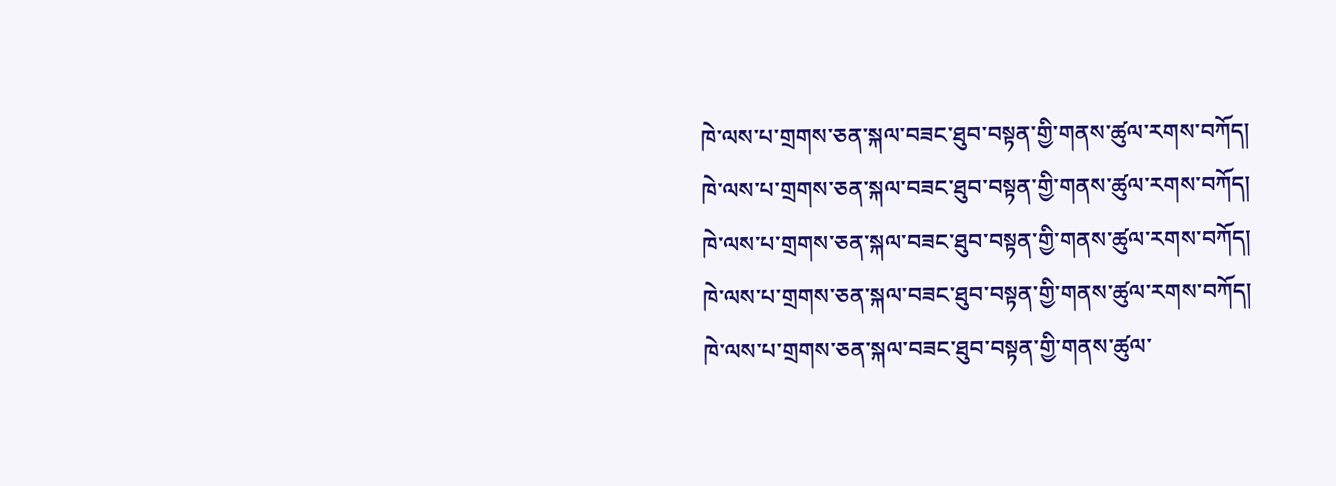ཁེ་ལས་པ་གྲགས་ཅན་སྐལ་བཟང་ཐུབ་བསྟན་གྱི་གནས་ཚུལ་རགས་བཀོད།
ཁེ་ལས་པ་གྲགས་ཅན་སྐལ་བཟང་ཐུབ་བསྟན་གྱི་གནས་ཚུལ་རགས་བཀོད།
ཁེ་ལས་པ་གྲགས་ཅན་སྐལ་བཟང་ཐུབ་བསྟན་གྱི་གནས་ཚུལ་རགས་བཀོད།
ཁེ་ལས་པ་གྲགས་ཅན་སྐལ་བཟང་ཐུབ་བསྟན་གྱི་གནས་ཚུལ་རགས་བཀོད།
ཁེ་ལས་པ་གྲགས་ཅན་སྐལ་བཟང་ཐུབ་བསྟན་གྱི་གནས་ཚུལ་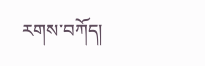རགས་བཀོད།